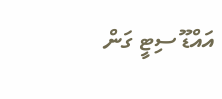އައްޑޫ ސިޓީ ގަން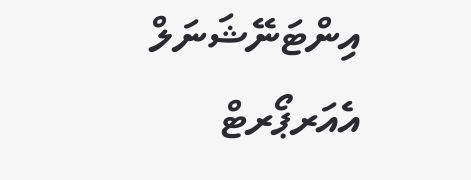އިންޓަނޭޝަނަލް އެއަރޕޯރޓް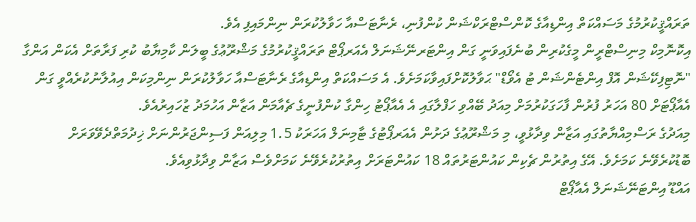ތަރައްޤީކުރުމުގެ މަސައްކަތް އިންޑިއާގެ ކޮންސްޓްރަކްޝަން ކުންފުނި، ރެނާޓަސްއާ ހަވާލުކުރަން ނިންމައިފި އެވެ.
އިކޮނޮމިކް މިނިސްޓްރީން މީގެކުރިން ބުނެފައިވަނީ ގަން އިންޓަރނޭޝަނަލް އެއަރޕޯޓް ތަރައްޤީކުރުމުގެ މަޝްރޫޢުގެ ބީލަން ކާމިޔާބު ކުރި ފަރާތަށް އެކަން އަންގާ "ނޮޓިފިކޭޝަން އޮފް އިންޓެންޝަން ޓު އެވޯޑް" ޙަވާލުކޮށްފައިވާކަމަށެވެ. އެ މަސައްކަތް އިންޑިއާގެ ރެނާޓަސްއާ ހަވާލުކުރަން ނިންމިކަން އިއުލާނުކުރެއްވީ ގަން އެއާޕޯޓަށް 80 އަހަރު ފުރުން ފާހަގަކުރުމަށް މިއަދު ބޭއްވި ހަފްލާގައި އެ އެއާޕޯޓު ހިންގާ ކުންފުނީގެ ޗެއާމަން އަޒާން އަހުމަދު ޒުހައިރުއެވެ.
މިއަދުގެ ރަސްމިއްޔާތުގައި އަޒާން ވިދާޅުވީ، މި މަޝްރޫޢުގެ ދަށުން އެއަރޕޯޓުގެ ޓާމިނަލް އަހަރަކު 1.5 މިލިއަން ފަސިންޖަރުންނަށް ޚިދުމަތްދެވޭވަރަށް ބޮޑުކުރެވޭނެ ކަމަށެވެ. އޭގެ އިތުރުން ޗެކިން ކައުންޓަރުތައް 18 ކައުންޓަރަށް އިތުރުކުރެވޭނެ ކަމަށްވެސް އަޒާން ވިދާޅުވިއެވެ.
އައްޑޫ އިންޓަނޭޝަނަލް އެއާޕޯޓް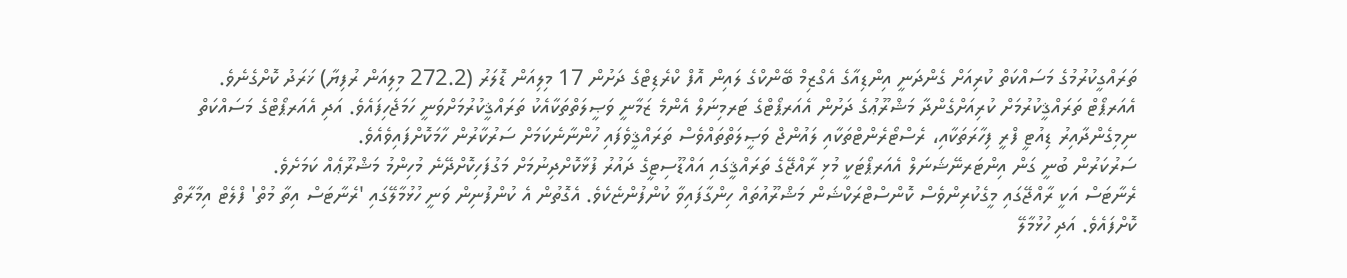ތަރައްގީކުރުމުގެ މަސައްކަތް ކުރިއަށް ގެންދަނީ އިންޑިއާގެ އެގްޒިމް ބޭންކްގެ ލައިން އޮފް ކްރެޑިޓްގެ ދަށުން 17 މިލިއަން ޑޮލަރު (272.2 މިލިއަން ރުފިޔާ) ޚަރަދު ކޮށްގެނެވެ.
އެއަރޕޯޓް ތަރައްޤީކުރުމަށް ކުރިއަށްގެންދާ މަޝްރޫޢުގެ ދަށުން އެއަރޕޯޓްގެ ޓަރމިނަލް އެންމެ ޒަމާނީ ވަޞީލަތްތަކާއެކު ތަރައްޤީކުރުމަށްވަނީ ހަމަޖެހިފައެވެ. އަދި އެއަރޕޯޓްގެ މަސައްކަތް ނިމިގެންދާއިރު ޑިއުޓީ ފްރީ ފިހާރަތަކާއި، ރެސްޓޯރެންޓްތަކާއި ލައުންޖް ވަޞީލަތްތައްވެސް ތަރައްޤީވެފައި ހުންނާނެކަމަށް ސަރުކާރުން ހާމަކޮށްފައިވެއެވެ.
ސަރުކަރުން ބުނީ ގަން އިންޓަރނޭޝަނަލް އެއަރޕޯޓަކީ މުޅި ރާއްޖޭގެ ތަރައްޤީގައި އައްޑޫސިޓީގެ ދައުރު ފުޅާކޮށްދިނުމަށް މަގުފަހިކޮށްދޭނެ މުހިންމު މަޝްރޫޢެއް ކަމަށެވެ.
ރެނާޓަސް އަކީ ރާއްޖޭގައި މީގެކުރިންވެސް ކޮންސްޓްރަކްޝަން މަޝްރޫއުތައް ހިންގާފައިވާ ކުންފުންޏެކެވެ. އެގޮތުން އެ ކުންފުނިން ވަނީ ހުޅުމާލޭގައި 'ރެނާޓަސް އިތާ މުތް' ފްލެޓް އިމާރާތް ކޮށްފައެވެ. އަދި ހުޅުމާލޭ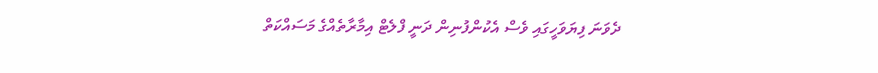ދެވަނަ ފިޔަވަހީގައި ވެސް އެކުންފުނިން ދަނީ ފްލެޓް އިމާރާތެއްގެ މަސައްކަތް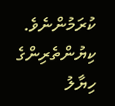ކުރަމުންނެވެ.
ކިޔުންތެރިންގެ ހިޔާލު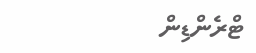ޓްރެންޑިން